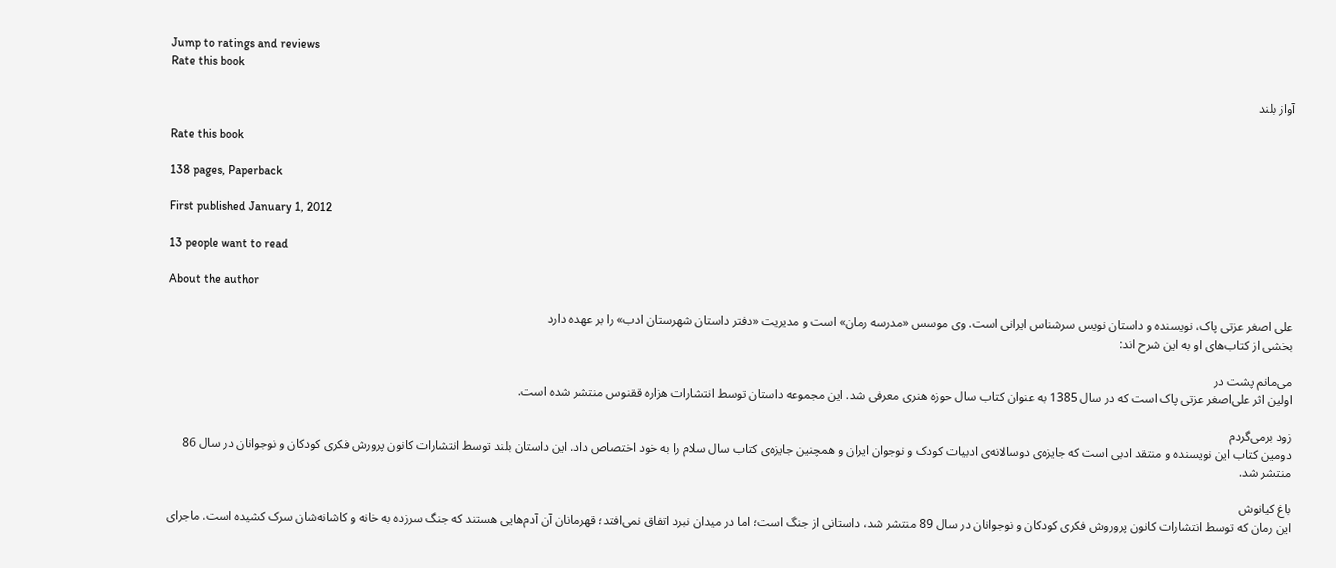Jump to ratings and reviews
Rate this book

آواز بلند

Rate this book

138 pages, Paperback

First published January 1, 2012

13 people want to read

About the author

علی اصغر عزتی پاک، نویسنده و داستان نویس سرشناس ایرانی است. وی موسس «مدرسه رمان» است و مدیریت «دفتر داستان شهرستان ادب» را بر عهده دارد
بخشی از کتاب‌های او به این شرح‌ اند:

می‌مانم پشت در
اولین اثر علی‌اصغر عزتی پاک است که در سال 1385 به عنوان کتاب سال حوزه هنری معرفی شد. این مجموعه داستان توسط انتشارات هزاره ققنوس منتشر شده است.

زود برمی‌گردم
دومین کتاب این نویسنده و منتقد ادبی است که جایزه‌ی دوسالانه‌ی ادبیات کودک و نوجوان ایران و همچنین جایزه‌ی کتاب سال سلام را به خود اختصاص داد. این داستان بلند توسط انتشارات کانون پرورش فکری کودکان و نوجوانان در سال 86 منتشر شد.

باغ کیانوش
این رمان که توسط انتشارات کانون پروروش فکری کودکان و نوجوانان در سال 89 منتشر شد، داستانی از جنگ است؛ اما در میدان نبرد اتفاق نمی‌افتد؛ قهرمانان آن آدم‌هایی هستند که جنگ سرزده به خانه‌ و کاشانه‌شان سرک کشیده است. ماجرای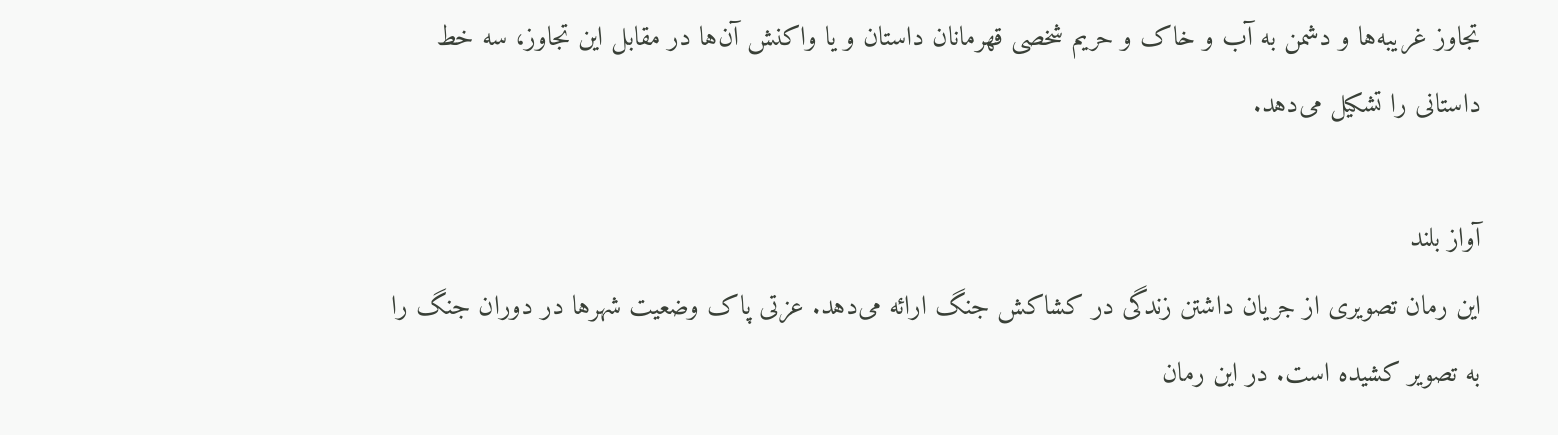تجاوز غریبه‌ها و دشمن به آب و خاک و حریم شخصی قهرمانان داستان و یا واکنش آن‌ها در مقابل این تجاوز، سه خط داستانی را تشکیل می‌دهد.

آواز بلند
این رمان تصویری از جریان داشتن زندگی در کشاکش جنگ ارائه می‌دهد. عزتی پاک وضعیت شهرها در دوران جنگ را به تصویر کشیده است. در این رمان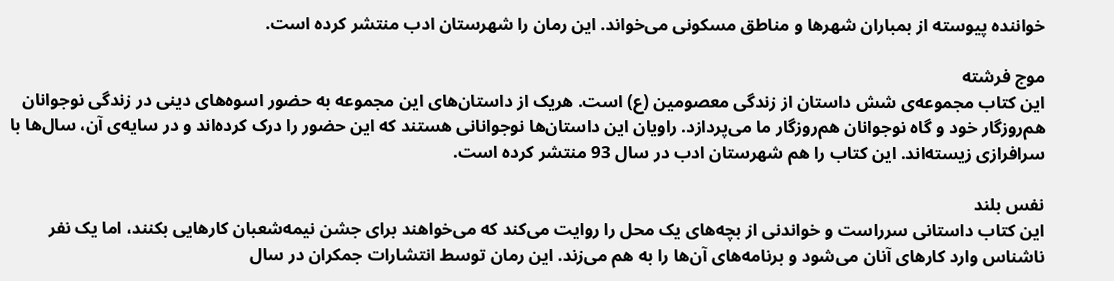خواننده پیوسته از بمباران شهرها و مناطق مسکونی می‌خواند. این رمان را شهرستان ادب منتشر کرده است.

موج فرشته
این کتاب مجموعه‌ی شش داستان از زندگی معصومین (ع) است. هریک از داستان‌های این مجموعه به حضور اسوه‌های دینی در زندگی نوجوانان هم‌روزگار خود و گاه نوجوانان هم‌روزگار ما می‌پردازد. راویان این داستان‌ها نوجوانانی هستند که این حضور را درک کرده‌اند و در سایه‌ی آن، سال‌ها با سرافرازی زیسته‌اند. این کتاب را هم شهرستان ادب در سال 93 منتشر کرده است.

نفس بلند
این کتاب داستانی سرراست و خواندنی از بچه‌های یک محل را روایت می‌کند که می‌خواهند برای جشن نیمه‌شعبان کارهایی بکنند، اما یک نفر ناشناس وارد کارهای آنان می‌شود و برنامه‌های آن‌ها را به هم می‌زند. این رمان توسط انتشارات جمکران در سال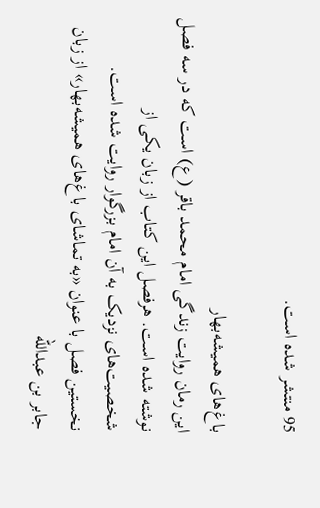95 منتشر شده است.

باغ‌های همیشه‌بهار
این رمان روایت زندگی امام محمد باقر (ع) است که در سه فصل نوشته شده است. هرفصل این کتاب از زبان یکی از شخصیت‌های نزدیک به آن امام بزرگوار روایت شده است. نخستین فصل با عنوان «به تماشای باغ‌های همیشه‌بهار» از زبان جابر بن عبدالله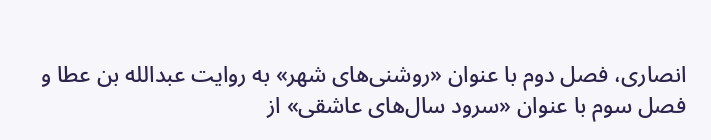انصاری، فصل دوم با عنوان «روشنی‌های شهر» به روایت عبدالله بن عطا و فصل سوم با عنوان «سرود سال‌های عاشقی» از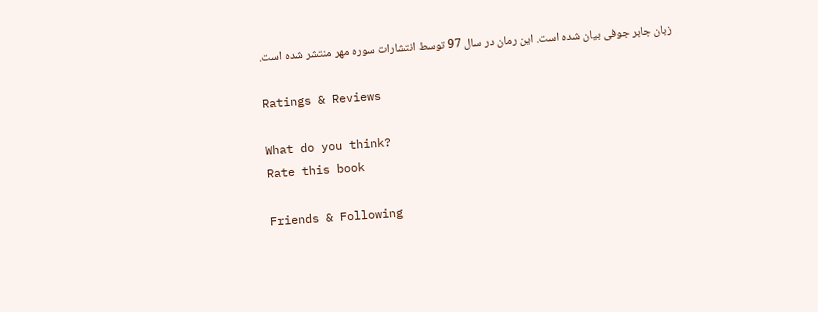زبان جابر جوفی بیان شده است. این رمان در سال 97 توسط انتشارات سوره مهر منتشر شده است.

Ratings & Reviews

What do you think?
Rate this book

Friends & Following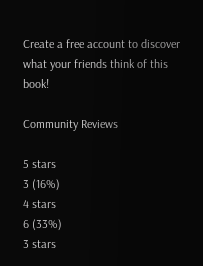Create a free account to discover what your friends think of this book!

Community Reviews

5 stars
3 (16%)
4 stars
6 (33%)
3 stars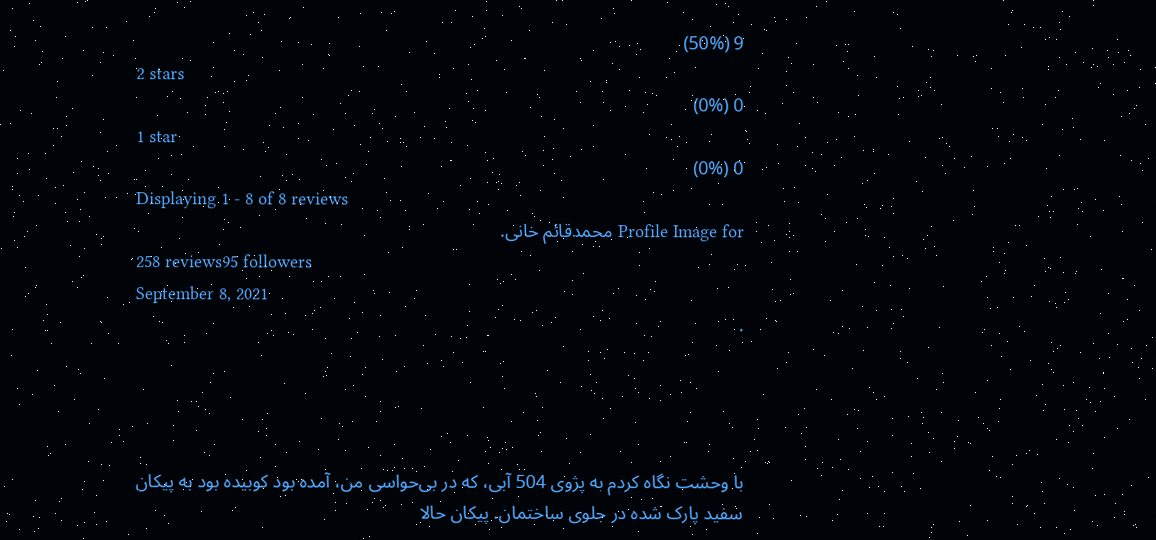9 (50%)
2 stars
0 (0%)
1 star
0 (0%)
Displaying 1 - 8 of 8 reviews
Profile Image for محمدقائم خانی.
258 reviews95 followers
September 8, 2021
.




با وحشت نگاه کردم به پژوی 504 آبی، که در بی‌حواسی من، آمده بود کوبیده بود به پیکان سفید پارک شده در جلوی ساختمان. پیکان حالا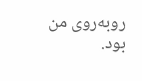روبه‌روی من بود.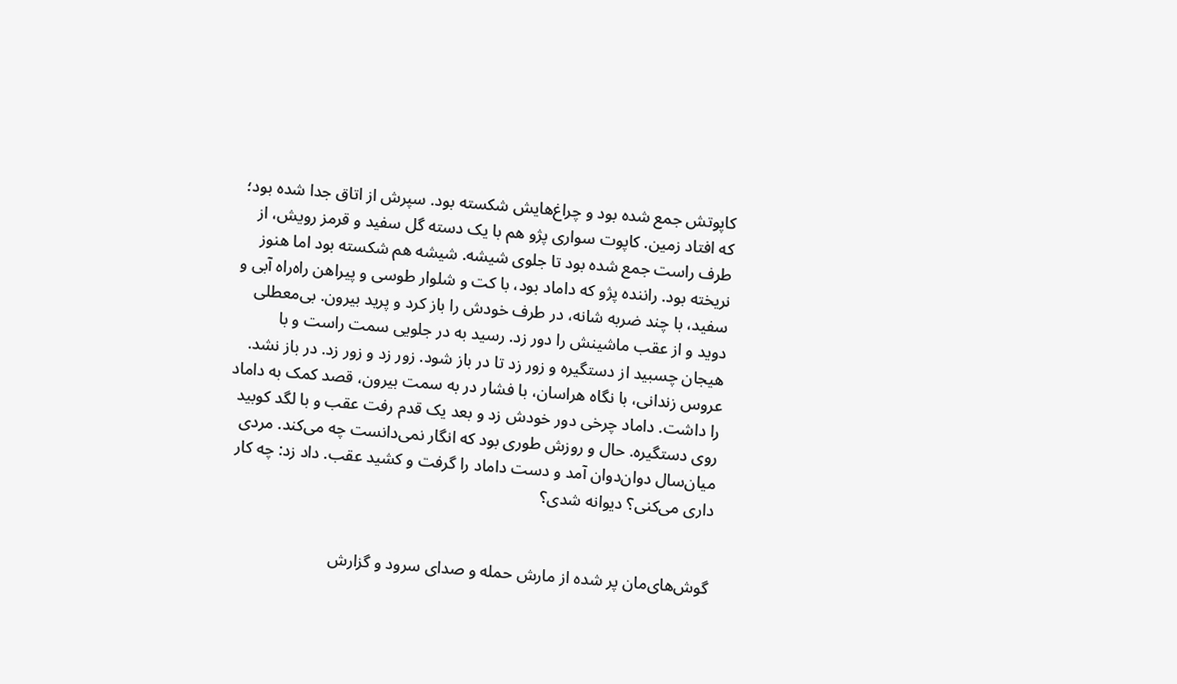کاپوتش جمع شده بود و چراغ‌هایش شکسته بود. سپرش از اتاق جدا شده بود؛ که افتاد زمین. کاپوت سواری پژو هم با یک دسته گل سفید و قرمز رویش، از طرف راست جمع شده بود تا جلوی شیشه. شیشه هم شکسته بود اما هنوز نریخته بود. راننده پژو که داماد بود، با کت و شلوار طوسی و پیراهن راه‌راه آبی و سفید، با چند ضربه شانه، در طرف خودش را باز کرد و پرید بیرون. بی‌معطلی دوید و از عقب ماشینش را دور زد. رسید به در جلویی سمت راست و با هیجان چسبید از دستگیره و زور زد تا در باز شود. زور زد و زور زد. در باز نشد. عروس زندانی، با نگاه هراسان، با فشار در به سمت بیرون، قصد کمک به داماد را داشت. داماد چرخی دور خودش زد و بعد یک قدم رفت عقب و با لگد کوبید روی دستگیره. حال و روزش طوری بود که انگار نمی‌دانست چه می‌کند. مردی میان‌سال دوان‌دوان آمد و دست داماد را گرفت و کشید عقب. داد زد: چه کار داری می‌کنی؟ دیوانه شدی؟


گوش‌های‌مان پر شده از مارش حمله و صدای سرود و گزارش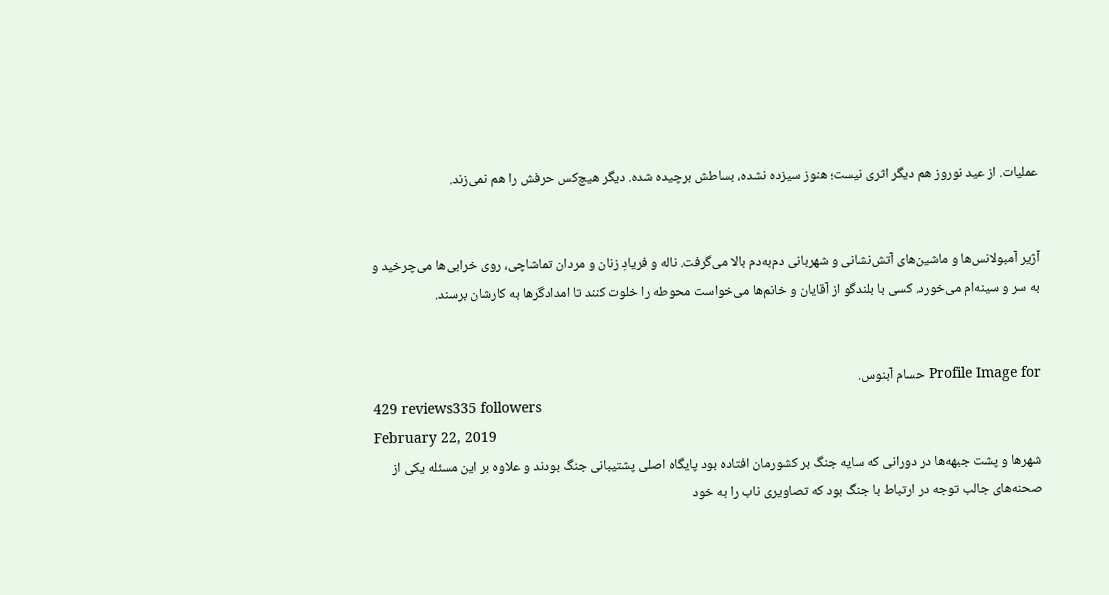عملیات. از عید نوروز هم دیگر اثری نیست؛ هنوز سیزده نشده، بساطش برچیده شده. دیگر هیچ‌کس حرفش را هم نمی‌زند.


آژیر آمبولانس‌ها و ماشین‌های آتش‌نشانی و شهربانی دم‌به‌دم بالا می‌گرفت. ناله و فریادِ زنان و مردان تماشاچی، روی خرابی‌ها می‌چرخید و به سر و سینه‌ام می‌خورد. کسی با بلندگو از آقایان و خانم‌ها می‌خواست محوطه را خلوت کنند تا امدادگرها به کارشان برسند.


Profile Image for حسام آبنوس.
429 reviews335 followers
February 22, 2019
شهرها و پشت جبهه‌ها در دورانی که سایه جنگ بر کشورمان افتاده بود پایگاه اصلی پشتیبانی جنگ بودند و علاوه بر این مسئله یکی از صحنه‌های جالب توجه در ارتباط با جنگ بود که تصاویری ناب را به خود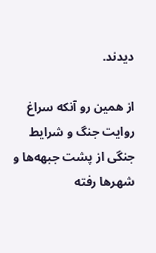دیدند.

از همین رو آنکه سراغ روایت جنگ و شرایط جنگی از پشت جبهه‌ها و شهرها رفته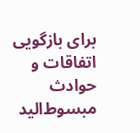برای بازگویی اتفاقات و حوادث مبسوط‌الید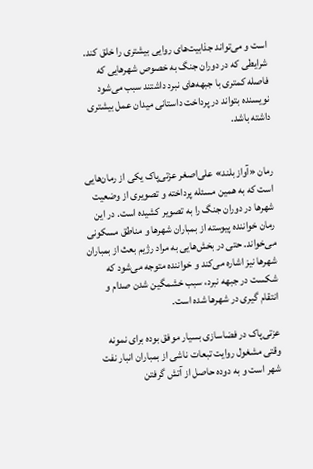است و می‌تواند جذابیت‌های روایی بیشتری را خلق کند. شرایطی که در دوران جنگ به خصوص شهرهایی که فاصله کمتری با جبهه‌های نبرد داشتند سبب می‌شود نویسنده بتواند در پرداخت داستانی میدان عمل بیشتری داشته باشد.


رمان «آواز بلند» علی‌اصغر عزتی‌پاک یکی از رمان‌هایی است که به همین مسئله پرداخته و تصویری از وضعیت شهرها در دوران جنگ را به تصویر کشیده است. در این رمان خواننده پیوسته از بمباران شهرها و مناطق مسکونی می‌خواند. حتی در بخش‌هایی به مراد رژیم بعث از بمباران شهرها نیز اشاره می‌کند و خواننده متوجه می‌شود که شکست در جبهه نبرد، سبب خشمگین شدن صدام و انتقام گیری در شهرها شده است.

عزتی‌پاک در فضاسازی بسیار موفق بوده برای نمونه وقتی مشغول روایت تبعات ناشی از بمباران انبار نفت شهر است و به دوده حاصل از آتش گرفتن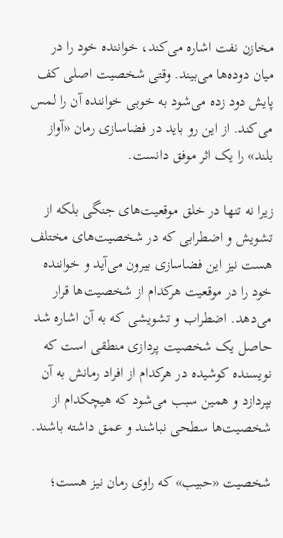مخازن نفت اشاره می‌کند، خواننده خود را در میان دوده‌ها می‌بیند. وقتی شخصیت اصلی کف پایش دود زده می‌شود به خوبی خواننده آن را لمس می‌کند. از این رو باید در فضاسازی رمان «آواز بلند» را یک اثر موفق دانست.

زیرا نه تنها در خلق موقعیت‌های جنگی بلکه از تشویش و اضطرابی که در شخصیت‌های مختلف هست نیز این فضاسازی بیرون می‌آید و خواننده خود را در موقعیت هرکدام از شخصیت‌ها قرار می‌دهد. اضطراب و تشویشی که به آن اشاره شد حاصل یک شخصیت پردازی منطقی است که نویسنده کوشیده در هرکدام از افراد رمانش به آن بپردازد و همین سبب می‌شود که هیچکدام از شخصیت‌ها سطحی نباشند و عمق داشته باشند.

شخصیت «حبیب» که راوی رمان نیز هست؛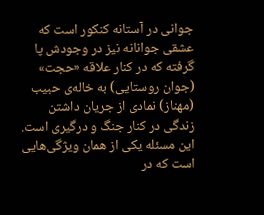جوانی در آستانه کنکور است که عشقی جوانانه نیز در وجودش پا گرفته که در کنار علاقه «حجت» (جوان روستایی) به خاله‌ی حبیب (مهناز) نمادی از جریان داشتن زندگی در کنار جنگ و درگیری است. این مسئله یکی از همان ویژگی‌هایی است که در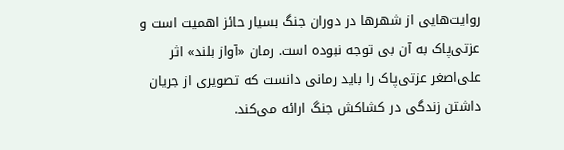روایت‌هایی از شهرها در دوران جنگ بسیار حائز اهمیت است و عزتی‌پاک به آن بی توجه نبوده است. رمان «آواز بلند» اثر علی‌اصغر عزتی‌پاک را باید رمانی دانست که تصویری از جریان داشتن زندگی در کشاکش جنگ ارائه می‌کند.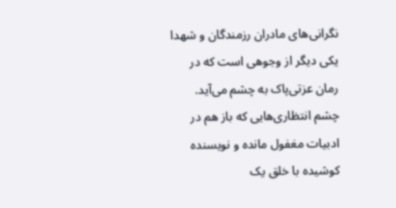نگرانی‌های مادران رزمندگان و شهدا یکی دیگر از وجوهی است که در رمان عزتی‌پاک به چشم می‌آید. چشم انتظاری‌هایی که باز هم در ادبیات مغفول مانده و نویسنده کوشیده با خلق یک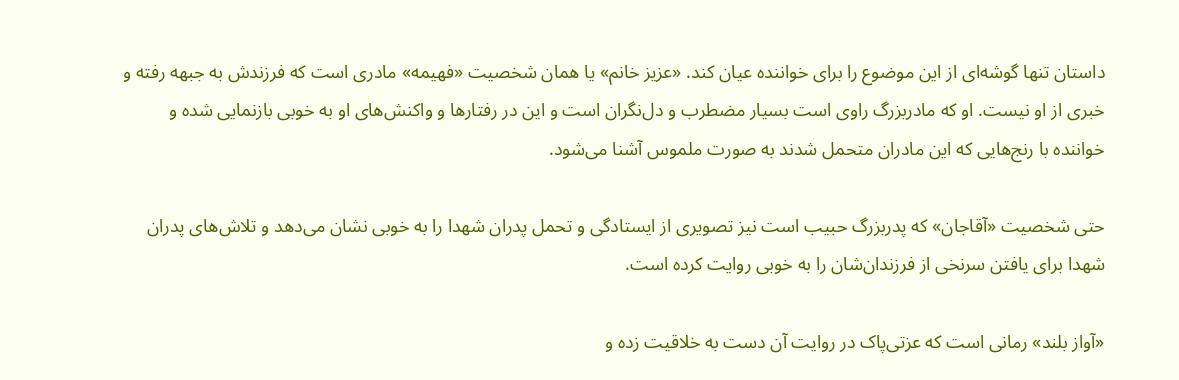داستان تنها گوشه‌ای از این موضوع را برای خواننده عیان کند. «عزیز خانم» یا همان شخصیت «فهیمه» مادری است که فرزندش به جبهه رفته و خبری از او نیست. او که مادربزرگ راوی است بسیار مضطرب و دل‌نگران است و این در رفتارها و واکنش‌های او به خوبی بازنمایی شده و خواننده با رنج‌هایی که این مادران متحمل شدند به صورت ملموس آشنا می‌شود.

حتی شخصیت «آقاجان» که پدربزرگ حبیب است نیز تصویری از ایستادگی و تحمل پدران شهدا را به خوبی نشان می‌دهد و تلاش‌های پدران شهدا برای یافتن سرنخی از فرزندان‌شان را به خوبی روایت کرده است.

«آواز بلند» رمانی است که عزتی‌پاک در روایت آن دست به خلاقیت زده و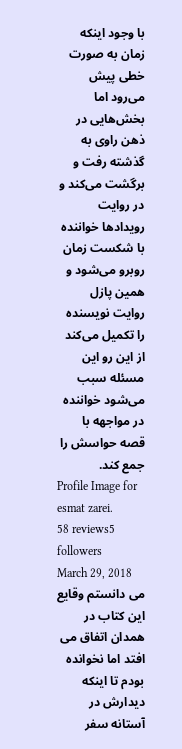با وجود اینکه زمان به صورت خطی پیش می‌رود اما بخش‌هایی در ذهن راوی به گذشته رفت و برگشت می‌کند و در روایت رویدادها خواننده با شکست زمان روبرو می‌شود و همین پازل روایت نویسنده را تکمیل می‌کند از این رو این مسئله سبب می‌‌شود خواننده در مواجهه با قصه حواسش را جمع کند.
Profile Image for esmat zarei.
58 reviews5 followers
March 29, 2018
می دانستم وقایع این کتاب در همدان اتفاق می افتد اما نخوانده بودم تا اینکه دیدارش در آستانه سفر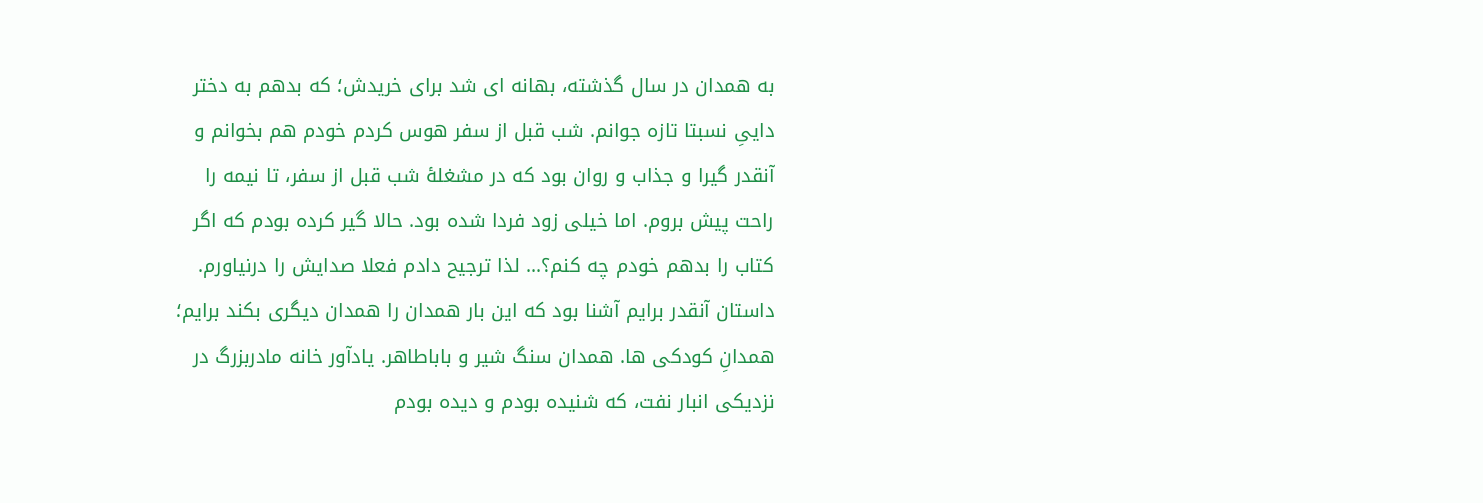به همدان در سال گذشته، بهانه ای شد برای خریدش؛ که بدهم به دختر داییِ نسبتا تازه جوانم. شب قبل از سفر هوس کردم خودم هم بخوانم و آنقدر گیرا و جذاب و روان بود که در مشغلۀ شب قبل از سفر، تا نیمه را راحت پیش بروم. اما خیلی زود فردا شده بود. حالا گیر کرده بودم که اگر کتاب را بدهم خودم چه کنم؟... لذا ترجیح دادم فعلا صدایش را درنیاورم. داستان آنقدر برایم آشنا بود که این بار همدان را همدان دیگری بکند برایم؛ همدانِ کودکی ها. همدان سنگ شیر و باباطاهر. یادآور خانه مادربزرگ در نزدیکی انبار نفت، که شنیده بودم و دیده بودم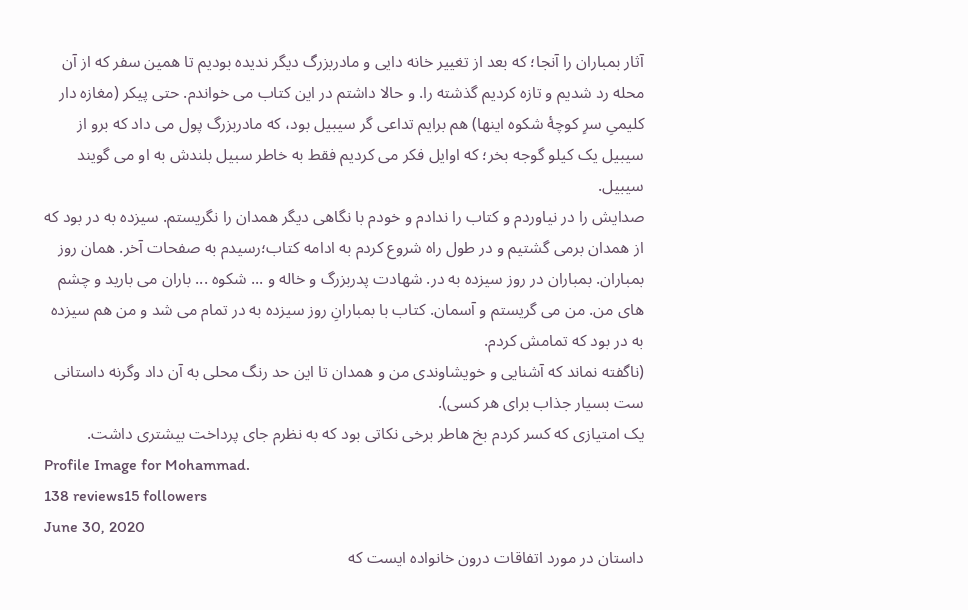آثار بمباران را آنجا؛ که بعد از تغییر خانه دایی و مادربزرگ دیگر ندیده بودیم تا همین سفر که از آن محله رد شدیم و تازه کردیم گذشته را. و حالا داشتم در این کتاب می خواندم. حتی پیکر (مغازه دار کلیمیِ سرِ کوچۀ شکوه اینها) هم برایم تداعی گر سیبیل بود، که مادربزرگ پول می داد که برو از سیبیل یک کیلو گوجه بخر؛ که اوایل فکر می کردیم فقط به خاطر سبیل بلندش به او می گویند سیبیل.
صدایش را در نیاوردم و کتاب را ندادم و خودم با نگاهی دیگر همدان را نگریستم. سیزده به در بود که از همدان برمی گشتیم و در طول راه شروع کردم به ادامه کتاب؛رسیدم به صفحات آخر. همان روز بمباران. بمباران در روز سیزده به در. شهادت پدربزرگ و خاله و ... شکوه ... باران می بارید و چشم های من. من می گریستم و آسمان. کتاب با بمبارانِ روز سیزده به در تمام می شد و من هم سیزده به در بود که تمامش کردم.
(ناگفته نماند که آشنایی و خویشاوندی من و همدان تا این حد رنگ محلی به آن داد وگرنه داستانی ست بسیار جذاب برای هر کسی).
یک امتیازی که کسر کردم بخ هاطر برخی نکاتی بود که به نظرم جای پرداخت بیشتری داشت.
Profile Image for Mohammad.
138 reviews15 followers
June 30, 2020
داستان در مورد اتفاقات درون خانواده ایست که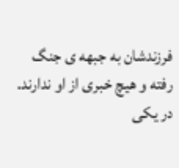فرزندشان به جبهه ی جنگ رفته و هیچ خبری از او ندارند. در یکی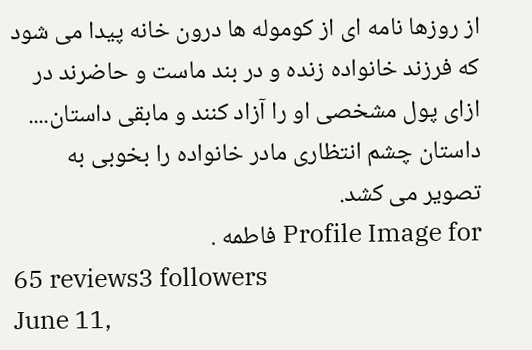از روزها نامه ای از کوموله ها درون خانه پیدا می شود که فرزند خانواده زنده و در بند ماست و حاضرند در ازای پول مشخصی او را آزاد کنند و مابقی داستان....
داستان چشم انتظاری مادر خانواده را بخوبی به تصویر می کشد.
Profile Image for فاطمه .
65 reviews3 followers
June 11,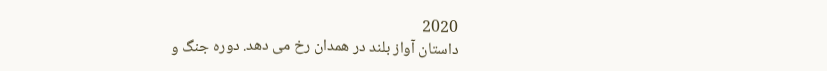2020
داستان آواز بلند در همدان رخ می دهد. دوره جنگ و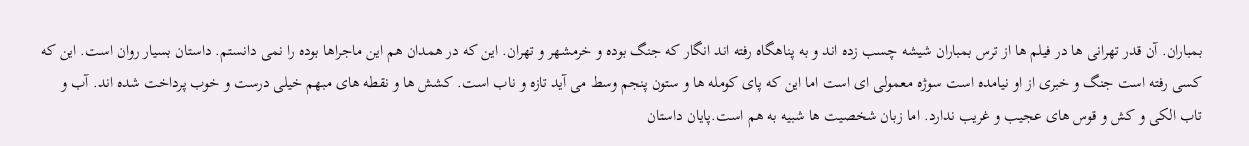بمباران. آن قدر تهرانی ها در فیلم ها از ترس بمباران شیشه چسب زده اند و به پناهگاه رفته اند انگار که جنگ بوده و خرمشهر و تهران. این که در همدان هم این ماجراها بوده را نمی دانستم. داستان بسیار روان است. این که کسی رفته است جنگ و خبری از او نیامده است سوژه معمولی ای است اما این که پای کومله ها و ستون پنجم وسط می آید تازه و ناب است. کشش ها و نقطه های مبهم خیلی درست و خوب پرداخت شده اند. آب و تاب الکی و کش و قوس های عجیب و غریب ندارد. اما زبان شخصیت ها شبیه به هم است.پایان داستان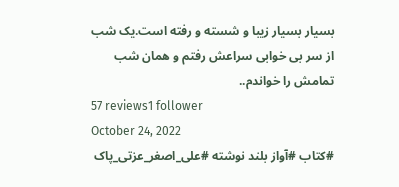بسیار بسیار زیبا و شسته و رفته است.یک شب از سر بی خوابی سراعش رفتم و همان شب تمامش را خواندم..
57 reviews1 follower
October 24, 2022
#كتاب #آواز بلند نوشته #علی_اصغر_عزتی_پاک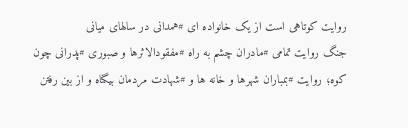روایت کوتاهی است از یک خانواده ای #همدانی در سالهای میانی
جنگ روایت تمامی #مادران چشم به راه #مفقودالاثرها و صبوری #پدرانی چون کوه؛ روایت #بمباران شهرها و خانه ها و #شهادت مردمان بیگناه و از بین رفتن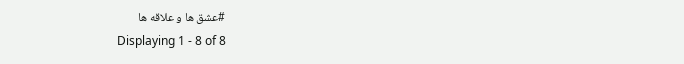#عشق ها و علاقه ها
Displaying 1 - 8 of 8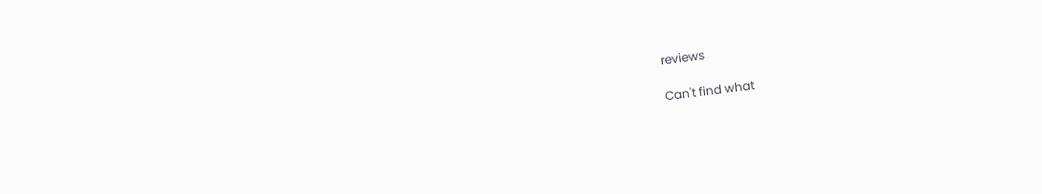reviews

Can't find what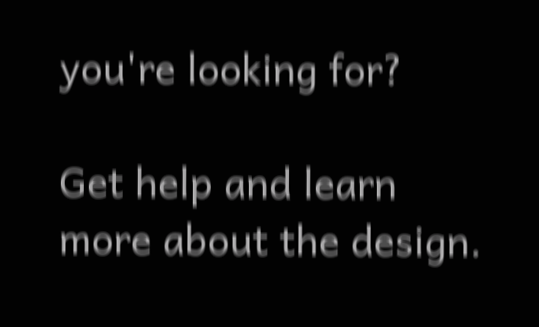you're looking for?

Get help and learn more about the design.